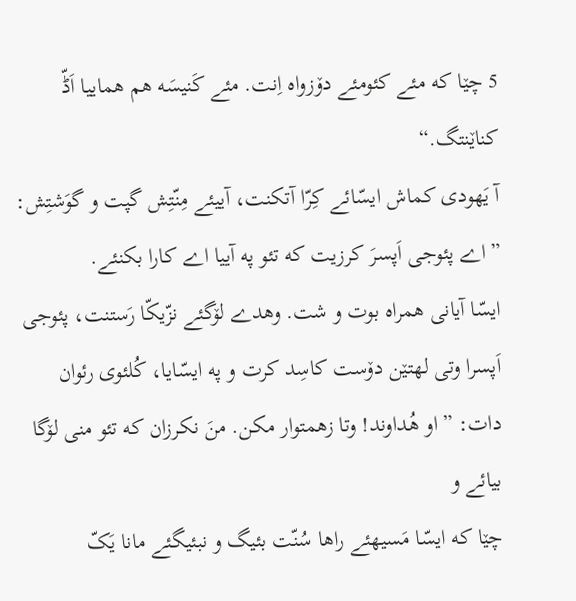5 چێا که مئے کئومئے دۆزواه اِنت. مئے کَنیسَه هم هماییا اَڈّ کناێنتگ.“
آ یَهودی کماش ایسّائے کِرّا آتکنت، آییئے مِنّتِش گپت و گوَشتِش: ”اے پئوجی اَپسرَ کرزیت که تئو په آییا اے کارا بکنئے.
ایسّا آیانی همراه بوت و شت. وهدے لۆگئے نزّیکّا رَستنت، پئوجی اَپسرا وتی لهتێن دۆست کاسِد کرت و په ایسّایا، کُلئوی رئوان دات: ”او هُداوند! وتا زهمتوار مکن. منَ نکرزان که تئو منی لۆگا بیائے و
چێا که ایسّا مَسیهئے راها سُنّت بئیگ و نبئیگئے مانا یَکّ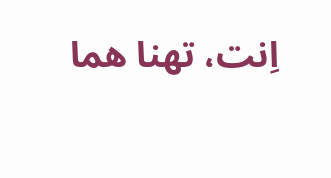اِنت، تهنا هما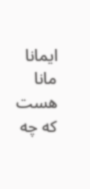ایمانا مانا هست که چه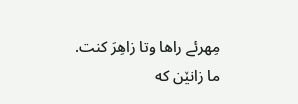مِهرئے راها وتا زاهِرَ کنت.
ما زانێن که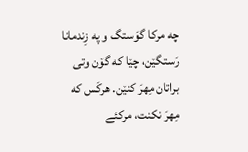چه مرکا گوَستگ و په زِندمانا رَستگێن، چێا که گۆن وتی براتان مِهرَ کنێن. هرکَس که مِهرَ نکنت، مرکئے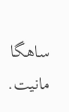ساهگا مانیت.